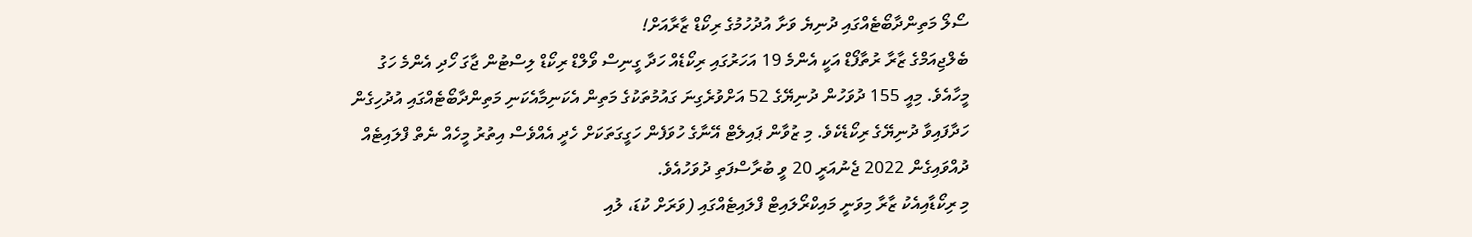ސޯލޯ މަތިންދާބޯޓެއްގައި ދުނިޔެ ވަށާ އުދުހުމުގެ ރިކޯޑް ޒާރާއަށް!
ބެލްޖިއަމްގެ ޒާރާ ރުތާފޯޑް އަކީ އެންމެ 19 އަހަރުގައި ރިކޯޑެއް ހަދާ ގީނިސް ވޯލްޑް ރިކޯޑް ލިސްޓުން ޖާގަ ހޯދި އެންމެ ހަގު މީހާއެވެ. މިއީ 155 ދުވަހުން ދުނިޔޭގެ 52 އަށްވުރެގިނަ ގައުމުތަކުގެ މަތިން އެކަނިމާއެކަނި މަތިންދާބޯޓެއްގައި އުދުހިގެން ހަދާފައިވާ ދުނިޔޭގެ ރިކޯޑެކެވެ. މި ޒުވާން ޕައިލެޓް އޭނާގެ ހުވަފެން ހަގީގަތަކަށް ހެދީ އެއްވެސް އިތުރު މީހެއް ނެތް ފްލައިޓެއް ދުއްވައިގެން 2022 ޖެނުއަރީ 20 ވީ ބުރާސްފަތި ދުވަހުއެވެ.
މި ރިކޯޑާއިއެކު ޒާރާ މިވަނީ މައިކްރޯލައިޓް ފްލައިޓެއްގައި (ވަރަށް ކުޑަ، ލުއި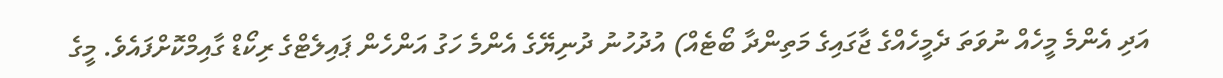އަދި އެންމެ މީހެއް ނުވަތަ ދެމީހެއްގެ ޖާގައިގެ މަތިންދާ ބޯޓެއް) އުދުހުނު ދުނިޔޭގެ އެންމެ ހަގު އަންހެން ޕައިލެޓްގެ ރިކޯޑް ގާއިމްކޮށްފައެވެ. މީގެ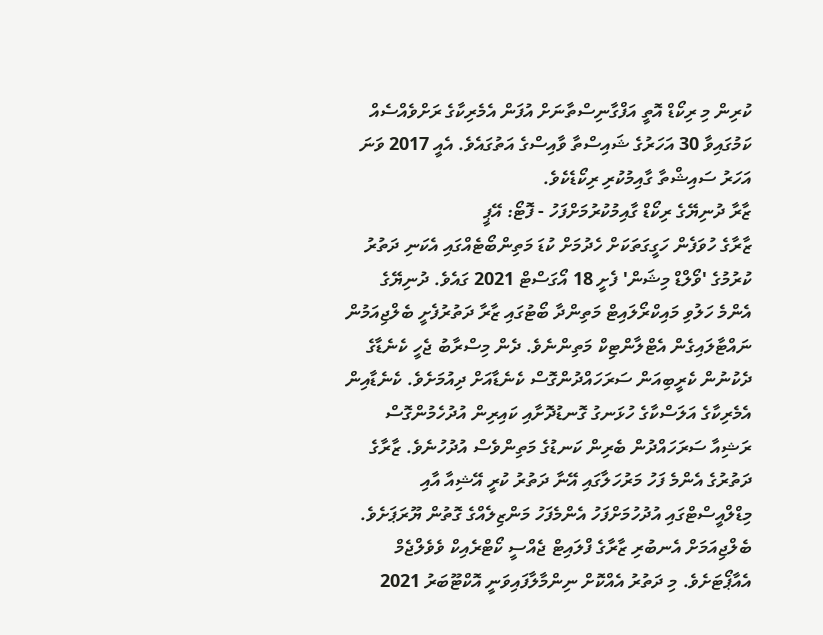ކުރިން މި ރިކޯޑް އޮތީ އަފްގާނިސްތާނަށް އުފަން އެމެރިކާގެ ރަށްވެއްސެއް ކަމުގައިވާ 30 އަހަރުގެ ޝައިސްތާ ވާއިސްގެ އަތުގައެވެ. އެއީ 2017 ވަނަ އަހަރު ސައިޝްތާ ގާއިމުކުރި ރިކޯޑެކެވެ.
ޒާރާ ދުނިޔޭގެ ރިކޯޑް ގާއިމުކުރުމަށްފަހު - ފޮޓޯ: އޭޕީ
ޒާރާގެ ހުވަފެން ހަގީގަތަކަށް ހެދުމަށް ކުޑަ މަތިންބޯޓެއްގައި އެކަނި ދަތުރު ކުރުމުގެ 'ވޯލްޑް މިޝަން' ފެށީ 18 އޯގަސްޓް 2021 ގައެވެ. ދުނިޔޭގެ އެންމެ ހަލުވި މައިކްރޯލައިޓް މަތިންދާ ބޯޓުގައި ޒާރާ ދަތުރުފެށީ ބެލްޖިއަމުން ނައްޓާލައިގެން އެޓްލާންޓިކް މަތިންނެވެ. ދެން މިސްރާބު ޖެހީ ކެނެޑާގެ ދެކުނުން ކެރީބިއަން ސަރަހައްދުންގޮސް ކެނެޑާއަށް ދިއުމަށެވެ. ކެނެޑާއިން އެމެރިކާގެ އަލަސްކާގެ ހުޅަނގު ގޮނޑުދޮށާއި ކައިރިން އުދުހެމުންގޮސް ރަޝިއާ ސަރަހައްދުން ބެރިން ކަނޑުގެ މަތިންވެސް އުދުހުނެވެ. ޒާރާގެ ދަތުރުގެ އެންމެ ފަހު މަރުހަލާގައި އޭނާ ދަތުރު ކުރީ އޭޝިއާ އާއި މިޑްލްއީސްޓްގައި އުދުހުމަށްފަހު އެންމެފަހު މަންޒިލެއްގެ ގޮތުން ޔޫރަޕަށެވެ. ބެލްޖިއަމަށް އެނބުރި ޒާރާގެ ފްލައިޓް ޖެއްސީ ކޯޓްރެއިކް ވެވެލްޖެމް އެއާޕޯޓަށެވެ. މި ދަތުރު އެއްކޮށް ނިންމާލާފައިވަނީ އޮކްޓޫބަރު 2021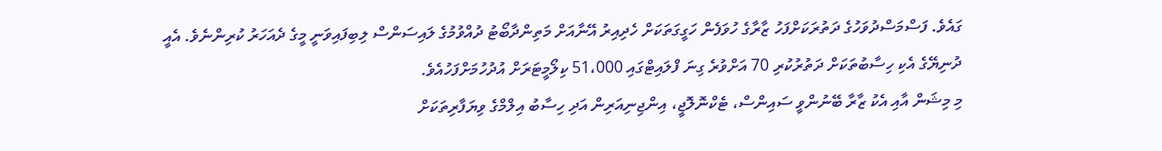ގައެވެ. ފަސްމަސްދުވަހުގެ ދަތުރަކަށްފަހު ޒާރާގެ ހުވަފެން ހަގީގަތަކަށް ހެދިއިރު އޭނާއަށް މަތިންދާބޯޓު ދުއްވުމުގެ ލައިސަންސް ލިބިފައިވަނީ މީގެ ދެއަހަރު ކުރިންނެވެ. އެއީ ދުނިޔޭގެ އެކި ހިސާބުތަކަށް ދަތުރުކުރި 70 އަށްވުރެ ގިނަ ފްލައިޓްގައި 51،000 ކިލޯމީޓަރަށް އުދުހުމަށްފަހުއެވެ.
މި މިޝަން އާއި އެކު ޒާރާ ބޭނުންވީ ސައިންސް، ޓެކްނޮލޮޖީ، އިންޖިނިއަރިން އަދި ހިސާބު އިލްމްގެ ވިޔަފާރިތަކަށް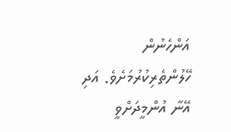އަންހެނުން ހޭލުންތެރިކުރުމަށެވެ. އަދި އޭނާ އުންމީދަށްވީ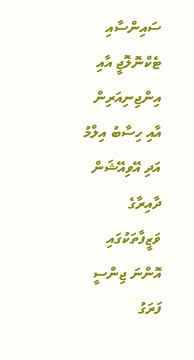ސައިންސާއި ޓެކްނޮލޮޖީ އާއި އިންޖިނިއަރިން އާއި ހިސާބު އިލްމު އަދި އޭވިއޭޝަން ދާއިރާގެ ވަޒީފާތަކުގައި އޮންނަ ޖިންސީ ފަރަގު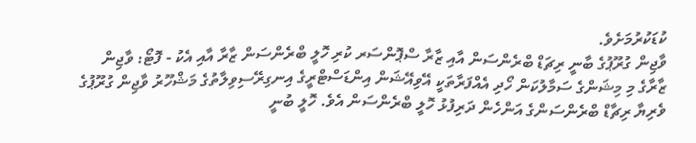ކުޑަކުރުމަށެވެ.
ވާޖިން ގުރޫޕުގެ ބާނީ ރިޗަޑް ބްރެންސަން އާއި ޒާރާ ސްޕޮންސަރ ކުރި ހޮލީ ބްރެންސަން ޒާރާ އާއި އެކު - ފޮޓޯ: ވާޖިން
ޒާރާގެ މި މިޝަންގެ ސަމާލުކަން ހޯދި އެއްފަރާތަކީ އޭވިއޭޝަން އިންޑަސްޓްރީގެ އިނގިރޭސިވިލާތުގެ މަޝްހޫރު ވާޖިން ގުރޫޕުގެ ވެރިޔާ ރިޗާޑް ބްރެންސަންގެ އަންހެން ދަރިފުޅު ހޮލީ ބްރެންސަން އެވެ. ހޮލީ ބުނީ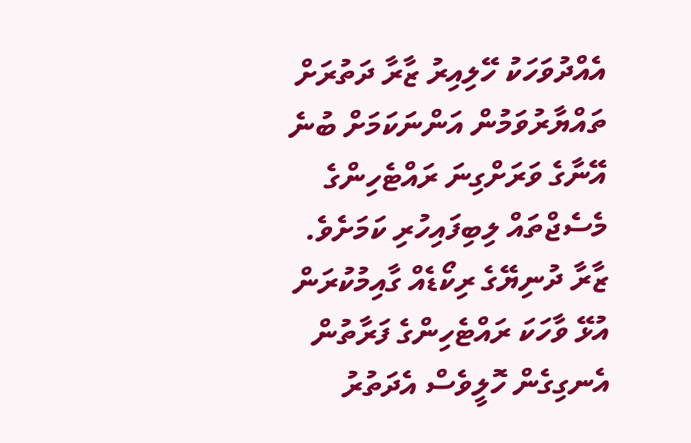އެއްދުވަހަކު ހޭލިއިރު ޒާރާ ދަތުރަށް ތައްޔާރުވަމުން އަންނަކަމަށް ބުނެ  އޭނާގެ ވަރަށްގިނަ ރައްޓެހިންގެ މެސެޖްތައް ލިބިފައިހުރި ކަމަށެވެ. ޒާރާ ދުނިޔޭގެ ރިކޯޑެއް ގާއިމުކުރަން އުޅޭ ވާހަކަ ރައްޓެހިންގެ ފަރާތުން އެނގިގެން ހޮލީވެސް އެދަތުރު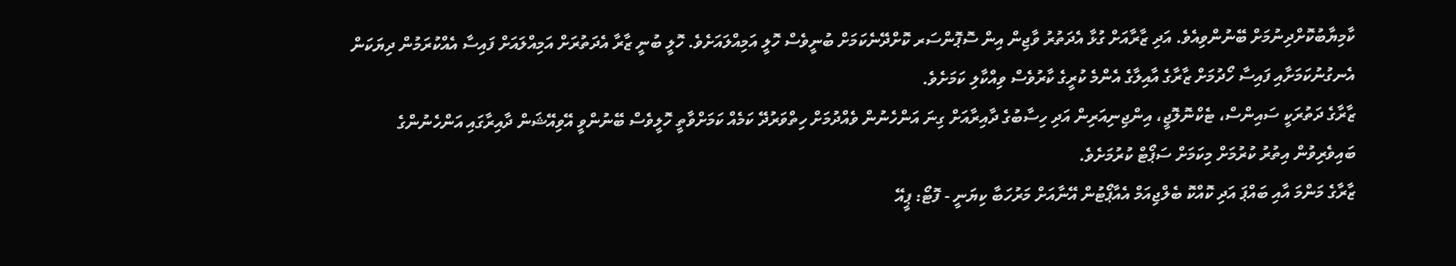ކާމިޔާބުކޮށްދިނުމަށް ބޭނުންވިއެވެ. އަދި ޒާރާއަށް ގުޅާ އެދަތުރު ވާޖިން އިން ސޮޕޮންސަރ ކޮށްދޭނެކަމަށް ބުނީވެސް ހޮލީ އަމިއްލައަށެވެ. ހޮލީ ބުނީ ޒާރާ އެދަތުރަށް އަމިއްލައަށް ފައިސާ އެއްކުރަމުން ދިޔަކަން އެނގުނުކަމަށާއި ފައިސާ ހޯދުމަށް ޒާރާގެ އާއިލާގެ އެންމެ ކުރީގެ ކާރުވެސް ވިއްކާލި ކަމަށެވެ.
ޒާރާގެ ދަތުރަކީ ސައިންސް، ޓެކްނޮލޮޖީ، އިންޖިނިއަރިން އަދި ހިސާބުގެ ދާއިރާއަށް ގިނަ އަންހެނުން ވެއްދުމަށް ހިތްވަރުދޭ ކަމެއް ކަމަށްވާތީ ހޮލީވެސް ބޭނުންވީ އޭވިއޭޝަން ދާއިރާގައި އަންހެނުންގެ ބައިވެރިވުން އިތުރު ކުރުމަށް މިކަމަށް ސަޕޯޓް ކުރުމަށެވެ.
ޒާރާގެ މަންމަ އާއި ބައްޕަ އަދި ކޮއްކޮ ބެލްޖިއަމް އެއާޕޯޓުން އޭނާއަށް މަރުހަބާ ކިޔަނީ - ފޮޓޯ: ޕީއޭ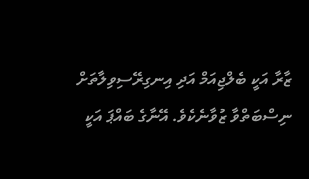ޒާރާ އަކީ ބެލްޖިއަމް އަދި އިނގިރޭސިވިލާތަށް ނިސްބަތްވާ ޒުވާނެކެވެ. އޭނާގެ ބައްޕަ އަކީ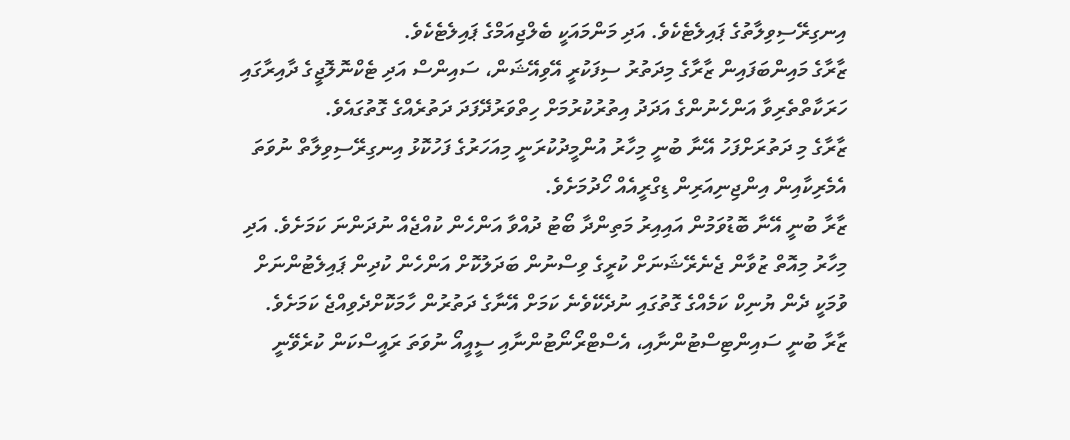އިނގިރޭސިވިލާތުގެ ޕައިލެޓެކެވެ. އަދި މަންމައަކީ ބެލްޖިއަމްގެ ޕައިލެޓެކެވެ.
ޒާރާގެ މައިންބަފައިން ޒާރާގެ މިދަތުރު ސިފަކުރީ އޭވިއޭޝަން، ސައިންސް އަދި ޓެކްނޮލޮޖީގެ ދާއިރާގައި ހަރަކާތްތެރިވާ އަންހެނުންގެ އަދަދު އިތުރުކުރުމަށް ހިތްވަރުދޭފަދަ ދަތުރެއްގެ ގޮތުގައެވެ.
ޒާރާގެ މި ދަތުރަށްފަހު އޭނާ ބުނީ މިހާރު އުންމީދުކުރަނީ މިއަހަރުގެ ފަހުކޮޅު އިނގިރޭސިވިލާތް ނުވަތަ އެމެރިކާއިން އިންޖިނިއަރިން ޑިގްރީއެއް ހޯދުމަށެވެ.
ޒާރާ ބުނީ އޭނާ ބޮޑުވަމުން އައިއިރު މަތިންދާ ބޯޓު ދުއްވާ އަންހެން ކުއްޖެއް ނުދަންނަ ކަމަށެވެ. އަދި މިހާރު މިއޮތް ޒުވާން ޖެނެރޭޝަނަށް ކުރީގެ ވިސްނުން ބަދަލުކޮށް އަންހެން ކުދިން ޕައިލެޓުންނަށް ވުމަކީ ދެން ޔުނިކް ކަމެއްގެ ގޮތުގައި ނުދެކޭވެނެ ކަމަށް އޭނާގެ ދަތުރުން ހާމަކޮށްދެވިއްޖެ ކަމަށެވެ.
ޒާރާ ބުނީ ސައިންޓިސްޓުންނާއި، އެސްޓްރޯނޯޓުންނާއި ސީއީއޯ ނުވަތަ ރައީސްކަން ކުރެވޭނީ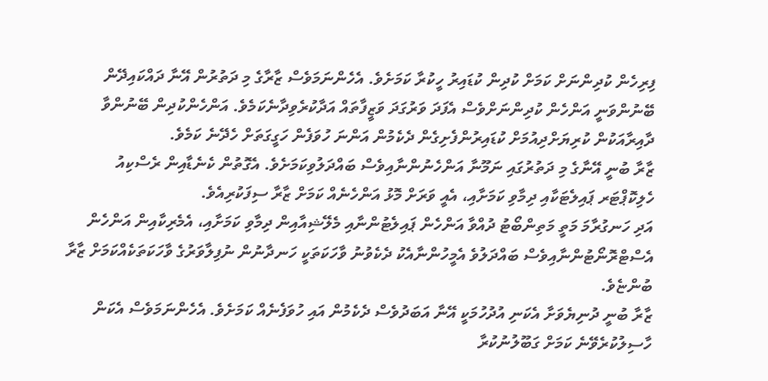ފިރިހެން ކުދިންނަށް ކަމަށް ކުދިން ކުޑައިރު ހީކުރާ ކަމަށެވެ. އެހެންނަމަވެސް ޒާރާގެ މި ދަތުރުން އޭނާ ދައްކައިދޭން ބޭނުންވަނީ އަންހެން ކުދިންނަށްވެސް އެފަދަ ވަރުގަދަ ވަޒީފާތައް އަދާކުރެވިދާނެކަމެވެ. އަންހެންކުދިން ބޭނުންވާ ދާއިރާއަކުން ކުރިޔަށްދިއުމަށް ކުޑައިރުންފެށިގެން ދެކެމުން އަންނަ ހުވަފެން ހަގީގަތަށް ހެދޭނެ ކަމެވެ.
ޒާރާ ބުނީ އޭނާގެ މި ދަތުރުގައި ނަމޫނާ އަންހެނުންނާއިވެސް ބައްދަލުވިކަމަށެވެ. އެގޮތުން ކެނެޑާއިން ރެސްކިއު ހެލިކޮޕްޓަރ ޕައިލެޓަކާއި ދިމާވި ކަމަށާއި، އެއީ ވަރަށް މޮޅު އަންހެނެއް ކަމަށް ޒާރާ ސިފަކުރިއެވެ.
އަދި ހަނގުރާމަ މަތީ މަތިންބޯޓު ދުއްވާ އަންހެން ޕައިލެޓުންނާއި މެލޭޝިއާއިން ދިމާވި ކަމަށާއި، އެމެރިކާއިން އަންހެން އެސްޓްރޮނޯޓުންނާއިވެސް ބައްދަލުވެ އެމީހުންނާއެކު ދެކެވުނު ވާހަކަތަކީ ހަނދާނުން ނުފިލާވަރުގެ ވާހަކަތަކެއްކަމަށް ޒާރާ ބުންޏެވެ.
ޒާރާ ބުނީ ދުނިޔެވަށާ އެކަނި އުދުހުމަކީ އޭނާ އަބަދުވެސް ދެކެމުން އައި ހުވަފެނެއް ކަމަށެވެ. އެހެންނަމަވެސް އެކަން ހާސިލުކުރެވޭނެ ކަމަށް ގަބޫލުނުކުރާ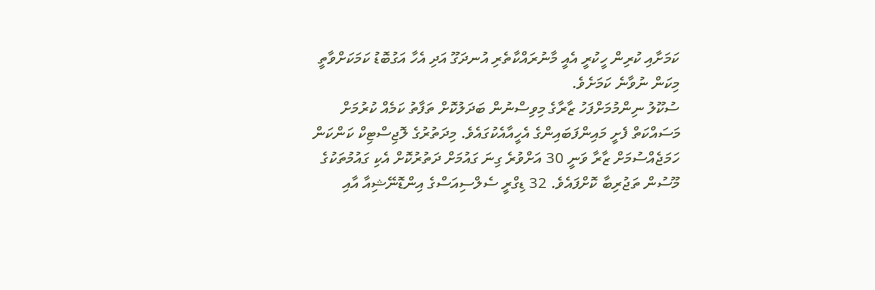ކަމަށާއި ކުރިން ހީކުރީ އެއީ މާނުރައްކާތެރި އުނދަގޫ އަދި އެހާ އަގުބޮޑު ކަމަކަށްވާތީ މިކަން ނުވާނެ ކަމަށެވެ.
ސުކޫލު ނިންމުމަށްފަހު ޒާރާގެ މިވިސްނުން ބަދަލުކޮށް ތަފާތު ކަމެއް ކުރުމަށް މަސައްކަތް ފެށީ މައިންފަބައިންގެ އެހީއާއެކުގައެވެ. މިދަތުރުގެ ލޮޖިސްޓިކް ކަންކަން ހަމަޖެއްސުމަށް ޒާރާ ވަނީ 30 އަށްވުރެ ގިނަ ގައުމަށް ދަތުރުކޮށް އެކި ގައުމުތަކުގެ މޫސުން ތަޖުރިބާ ކޮށްފައެވެ. 32 ޑިގްރީ ސެލްސިއަސްގެ އިންޑޮނޭޝިއާ އާއި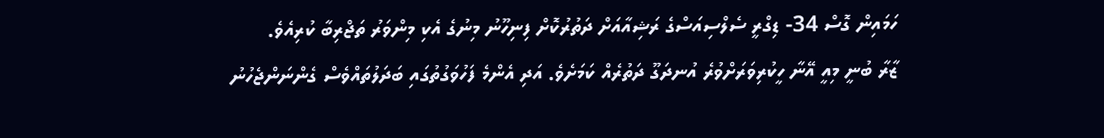ހަމައިން ގޮސް 34- ޑިގްރީ ސެލްސިއަސްގެ ރަޝިއާއަށް ދަތުރުކޮށް ފިނިހޫނު މިނުގެ އެކި މިންވަރު ތަޖްރިބާ ކުރިއެވެ.
ޒާރާ ބުނީ މިއީ އޭނާ ހީކުރިވަރަށްވުރެ އުނދަގޫ ދަތުރެއް ކަމަށެވެ. އަދި އެންމެ ފަހުވަގުތުގައި ބަދަލުތައްވެސް ގެންނަންޖެހުނު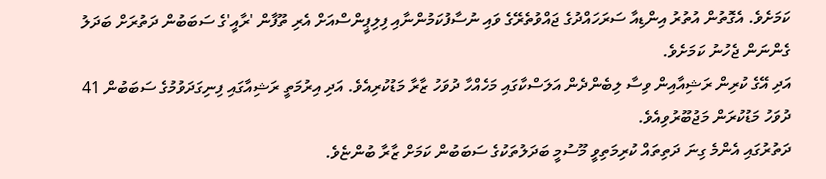ކަމަށެވެ. އެގޮތުން އުތުރު އިންޑިއާ ސަރަހައްދުގެ ޖައްވުތެރޭގެ ވައި ނުސާފުކަމުންނާއި ފިލިޕީންސްއަށް އެރި ތޫފާން 'ރާއީ'ގެ ސަބަބުން ދަތުރަށް ބަދަލު ގެންނަން ޖެހުނު ކަމަށެވެ.
އަދި އޭގެ ކުރިން ރަޝިއާއިން ވިސާ ލިބެންދެން އަލަސްކާގައި މަހެއްހާ ދުވަހު ޒާރާ މަޑުކުރިއެވެ. އަދި އިރުމަތީ ރަޝިއާގައި ފިނިގަދަވުމުގެ ސަބަބުން 41 ދުވަހު މަޑުކުރަން މަޖުބޫރުވިއެވެ.
ދަތުރުގައި އެންމެ ގިނަ ދަތިތައް ކުރިމަތިވީ މޫސުމީ ބަދަލުތަކުގެ ސަބަބުން ކަމަށް ޒާރާ ބުންޏެވެ.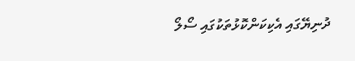ދުނިޔޭގައި އެކިކަންކޮޅުތަކުގައި ސޯލޯ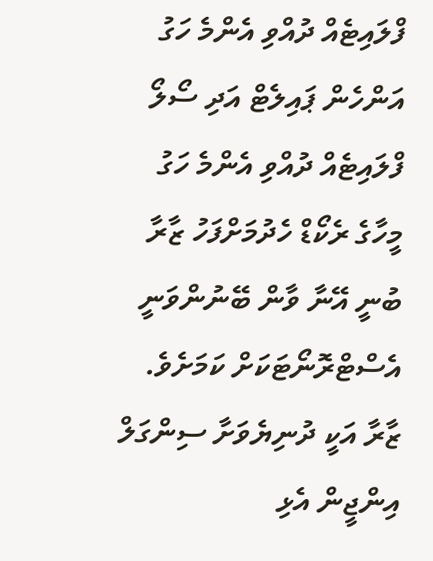ފްލައިޓެއް ދުއްވި އެންމެ ހަގު އަންހެން ޕައިލެޓް އަދި ސޯލޯ ފްލައިޓެއް ދުއްވި އެންމެ ހަގު މީހާގެ ރެކޯޑް ހެދުމަށްފަހު ޒާރާ ބުނީ އޭނާ ވާން ބޭނުންވަނީ އެސްޓްރޮނޯޓަކަށް ކަމަށެވެ.
ޒާރާ އަކީ ދުނިޔެވަށާ ސިންގަލް އިންޖީން އެޅި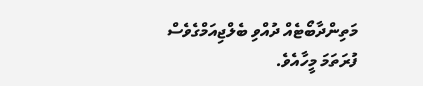މަތިންދާބޯޓެއް ދުއްވި ބެލްޖިއަމްގެވެސް ފުރަތަމަ މީހާއެވެ.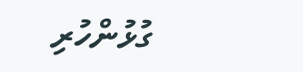ގުޅުންހުރި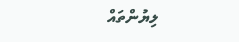ލިޔުންތައް